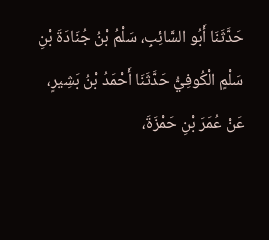حَدَّثَنَا أَبُو السَّائِبِ، سَلْمُ بْنُ جُنَادَةَ بْنِ سَلْمٍ الْكُوفِيُّ حَدَّثَنَا أَحْمَدُ بْنُ بَشِيرٍ، عَنْ عُمَرَ بْنِ حَمْزَةَ،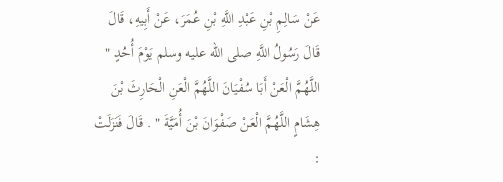عَنْ سَالِمِ بْنِ عَبْدِ اللَّهِ بْنِ عُمَرَ، عَنْ أَبِيهِ، قَالَ قَالَ رَسُولُ اللَّهِ صلى الله عليه وسلم يَوْمَ أُحُدٍ " اللَّهُمَّ الْعَنْ أَبَا سُفْيَانَ اللَّهُمَّ الْعَنِ الْحَارِثَ بْنَ هِشَامٍ اللَّهُمَّ الْعَنْ صَفْوَانَ بْنَ أُمَيَّةَ " . قَالَ فَنَزَلَتْ :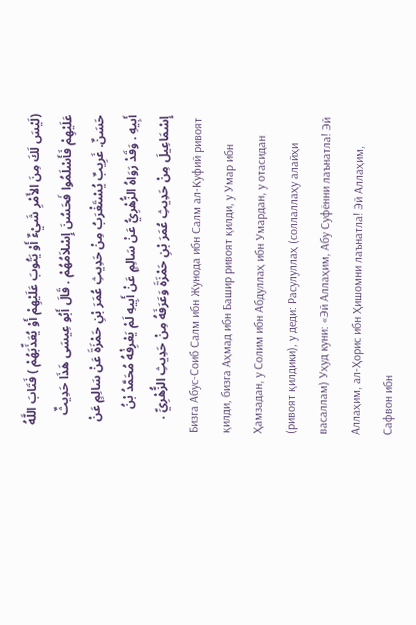(لَيْسَ لَكَ مِنَ الأَمْرِ شَيْءٌ أَوْ يَتُوبَ عَلَيْهِمْ أَوْ يُعَذِّبَهُمْ ) فَتَابَ اللَّهُ عَلَيْهِمْ فَأَسْلَمُوا فَحَسُنَ إِسْلاَمُهُمْ . قَالَ أَبُو عِيسَى هَذَا حَدِيثٌ حَسَنٌ. غَرِيبٌ يُسْتَغْرَبُ مِنْ حَدِيثِ عُمَرَ بْنِ حَمْزَةَ عَنْ سَالِمٍ عَنْ أَبِيهِ . وَقَدْ رَوَاهُ الزُّهْرِيُّ عَنْ سَالِمٍ عَنْ أَبِيهِ لَمْ يَعْرِفْهُ مُحَمَّدُ بْنُ إِسْمَاعِيلَ مِنْ حَدِيثِ عُمَرَ بْنِ حَمْزَةَ وَعَرَفَهُ مِنْ حَدِيثِ الزُّهْرِيِّ .
Бизга Абус-Соиб Салм ибн Жунода ибн Салм ал-Куфий ривоят қилди, бизга Аҳмад ибн Башир ривоят қилди, у Умар ибн Ҳамзадан, у Солим ибн Абдуллаҳ ибн Умардан, у отасидан (ривоят қилдики), у деди: Расулуллаҳ (соллаллаҳу алайҳи васаллам) Уҳуд куни: «Эй Аллаҳим, Абу Суфённи лаънатла! Эй Аллаҳим, ал-Ҳорис ибн Ҳишомни лаънатла! Эй Аллаҳим, Сафвон ибн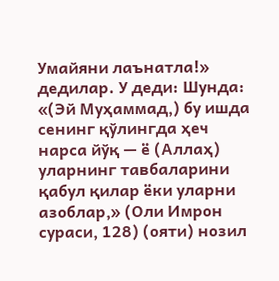Умайяни лаънатла!» дедилар. У деди: Шунда: «(Эй Муҳаммад,) бу ишда сенинг қўлингда ҳеч нарса йўқ — ё (Аллаҳ) уларнинг тавбаларини қабул қилар ёки уларни азоблар,» (Оли Имрон сураси, 128) (ояти) нозил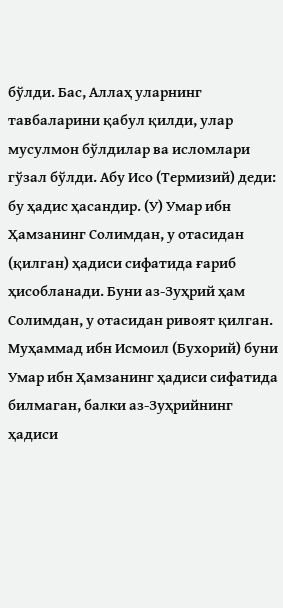бўлди. Бас, Аллаҳ уларнинг тавбаларини қабул қилди, улар мусулмон бўлдилар ва исломлари гўзал бўлди. Абу Исо (Термизий) деди: бу ҳадис ҳасандир. (У) Умар ибн Ҳамзанинг Солимдан, у отасидан (қилган) ҳадиси сифатида ғариб ҳисобланади. Буни аз-Зуҳрий ҳам Солимдан, у отасидан ривоят қилган. Муҳаммад ибн Исмоил (Бухорий) буни Умар ибн Ҳамзанинг ҳадиси сифатида билмаган, балки аз-Зуҳрийнинг ҳадиси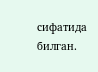сифатида билган.